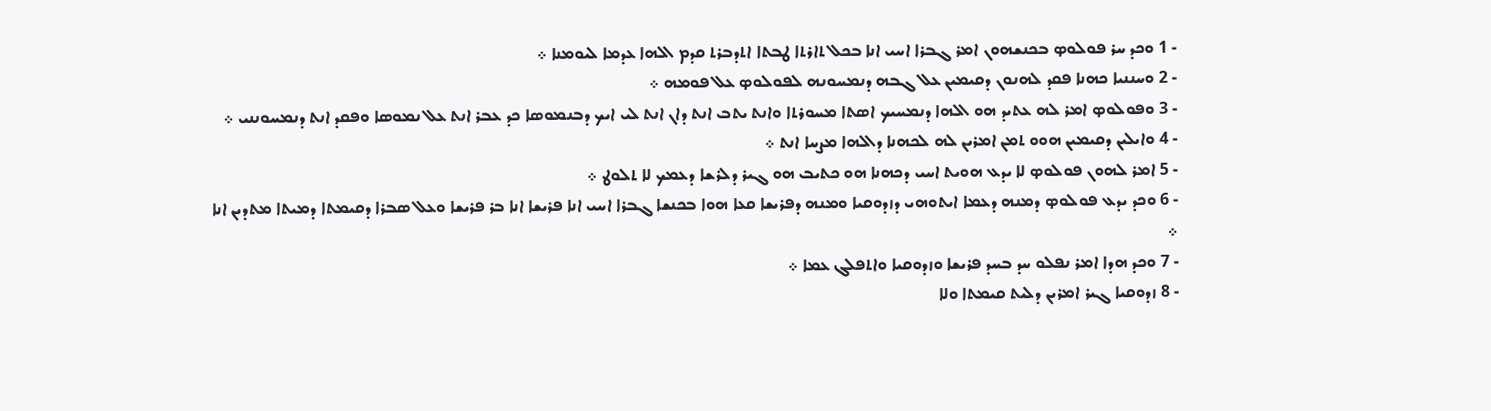- 1 ܘܟܕ ܚܪ ܦܘܠܘܤ ܒܟܢܫܗܘܢ ܐܡܪ ܓܒܪܐ ܐܚܝ ܐܢܐ ܒܟܠ ܬܐܪܬܐ ܛܒܬܐ ܐܬܕܒܪܬ ܩܕܡ ܐܠܗܐ ܥܕܡܐ ܠܝܘܡܢܐ ܀
- 2 ܘܚܢܢܝܐ ܟܗܢܐ ܦܩܕ ܠܗܢܘܢ ܕܩܝܡܝܢ ܥܠ ܓܒܗ ܕܢܡܚܘܢܗ ܠܦܘܠܘܤ ܥܠ ܦܘܡܗ ܀
- 3 ܘܦܘܠܘܤ ܐܡܪ ܠܗ ܥܬܝܕ ܗܘ ܐܠܗܐ ܕܢܡܚܝܟ ܐܤܬܐ ܡܚܘܪܬܐ ܘܐܢܬ ܝܬܒ ܐܢܬ ܕܐܢ ܐܢܬ ܠܝ ܐܝܟ ܕܒܢܡܘܤܐ ܟܕ ܥܒܪ ܐܢܬ ܥܠ ܢܡܘܤܐ ܘܦܩܕ ܐܢܬ ܕܢܡܚܘܢܢܝ ܀
- 4 ܘܐܝܠܝܢ ܕܩܝܡܝܢ ܗܘܘ ܬܡܢ ܐܡܪܝܢ ܠܗ ܠܟܗܢܐ ܕܐܠܗܐ ܡܨܚܐ ܐܢܬ ܀
- 5 ܐܡܪ ܠܗܘܢ ܦܘܠܘܤ ܠܐ ܝܕܥ ܗܘܝܬ ܐܚܝ ܕܟܗܢܐ ܗܘ ܟܬܝܒ ܗܘ ܓܝܪ ܕܠܪܫܐ ܕܥܡܟ ܠܐ ܬܠܘܛ ܀
- 6 ܘܟܕ ܝܕܥ ܦܘܠܘܤ ܕܡܢܗ ܕܥܡܐ ܐܝܬܘܗܝ ܕܙܕܘܩܝܐ ܘܡܢܗ ܕܦܪܝܫܐ ܩܥܐ ܗܘܐ ܒܟܢܫܐ ܓܒܪܐ ܐܚܝ ܐܢܐ ܦܪܝܫܐ ܐܢܐ ܒܪ ܦܪܝܫܐ ܘܥܠ ܤܒܪܐ ܕܩܝܡܬܐ ܕܡܝܬܐ ܡܬܕܝܢ ܐܢܐ ܀
- 7 ܘܟܕ ܗܕܐ ܐܡܪ ܢܦܠܘ ܚܕ ܒܚܕ ܦܪܝܫܐ ܘܙܕܘܩܝܐ ܘܐܬܦܠܓ ܥܡܐ ܀
- 8 ܙܕܘܩܝܐ ܓܝܪ ܐܡܪܝܢ ܕܠܝܬ ܩܝܡܬܐ ܘܠܐ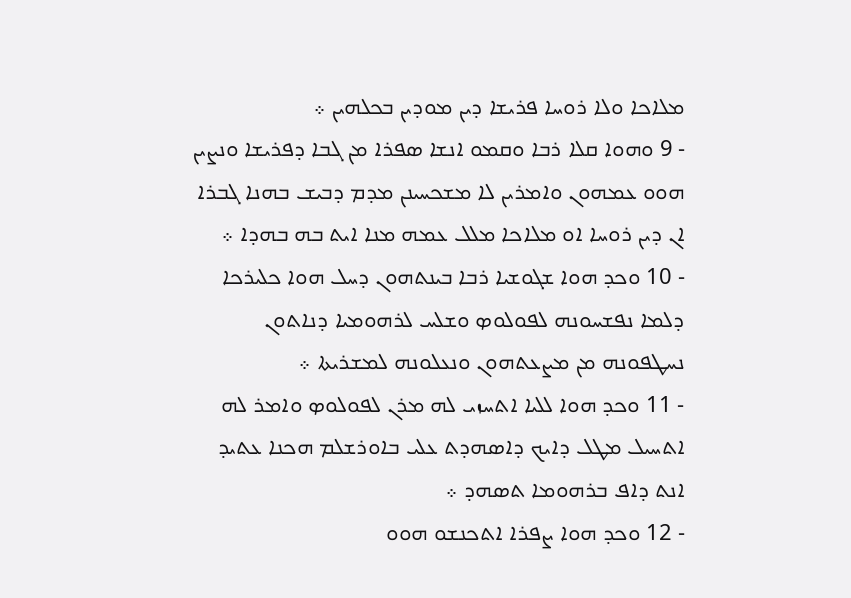ܡܠܐܟܐ ܘܠܐ ܪܘܚܐ ܦܪܝܫܐ ܕܝܢ ܡܘܕܝܢ ܒܟܠܗܝܢ ܀
- 9 ܘܗܘܐ ܩܠܐ ܪܒܐ ܘܩܡܘ ܐܢܫܐ ܤܦܪܐ ܡܢ ܓܒܐ ܕܦܪܝܫܐ ܘܢܨܝܢ ܗܘܘ ܥܡܗܘܢ ܘܐܡܪܝܢ ܠܐ ܡܫܟܚܝܢܢ ܡܕܡ ܕܒܝܫ ܒܗܢܐ ܓܒܪܐ ܐܢ ܕܝܢ ܪܘܚܐ ܐܘ ܡܠܐܟܐ ܡܠܠ ܥܡܗ ܡܢܐ ܐܝܬ ܒܗ ܒܗܕܐ ܀
- 10 ܘܟܕ ܗܘܐ ܫܓܘܫܝܐ ܪܒܐ ܒܝܢܬܗܘܢ ܕܚܠ ܗܘܐ ܟܠܝܪܟܐ ܕܠܡܐ ܢܦܫܚܘܢܗ ܠܦܘܠܘܤ ܘܫܠܚ ܠܪܗܘܡܝܐ ܕܢܐܬܘܢ ܢܚܛܦܘܢܗ ܡܢ ܡܨܥܬܗܘܢ ܘܢܥܠܘܢܗ ܠܡܫܪܝܬܐ ܀
- 11 ܘܟܕ ܗܘܐ ܠܠܝܐ ܐܬܚܙܝ ܠܗ ܡܪܢ ܠܦܘܠܘܤ ܘܐܡܪ ܠܗ ܐܬܚܝܠ ܡܛܠ ܕܐܝܟ ܕܐܤܗܕܬ ܥܠܝ ܒܐܘܪܫܠܡ ܗܟܢܐ ܥܬܝܕ ܐܢܬ ܕܐܦ ܒܪܗܘܡܐ ܬܤܗܕ ܀
- 12 ܘܟܕ ܗܘܐ ܨܦܪܐ ܐܬܟܢܫܘ ܗܘܘ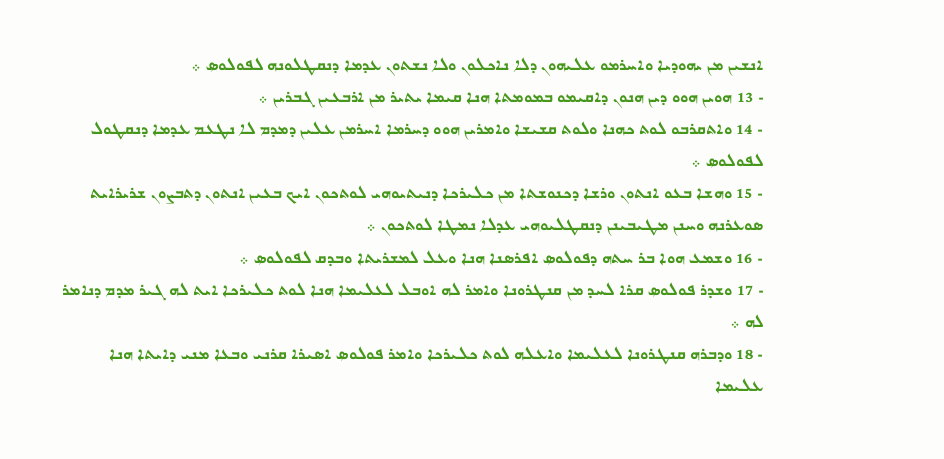ܐܢܫܝܢ ܡܢ ܝܗܘܕܝܐ ܘܐܚܪܡܘ ܥܠܝܗܘܢ ܕܠܐ ܢܐܟܠܘܢ ܘܠܐ ܢܫܬܘܢ ܥܕܡܐ ܕܢܩܛܠܘܢܗ ܠܦܘܠܘܤ ܀
- 13 ܗܘܝܢ ܗܘܘ ܕܝܢ ܗܢܘܢ ܕܐܩܝܡܘ ܒܡܘܡܬܐ ܗܢܐ ܩܝܡܐ ܝܬܝܪ ܡܢ ܐܪܒܥܝܢ ܓܒܪܝܢ ܀
- 14 ܘܐܬܩܪܒܘ ܠܘܬ ܟܗܢܐ ܘܠܘܬ ܩܫܝܫܐ ܘܐܡܪܝܢ ܗܘܘ ܕܚܪܡܐ ܐܚܪܡܢ ܥܠܝܢ ܕܡܕܡ ܠܐ ܢܛܥܡ ܥܕܡܐ ܕܢܩܛܘܠ ܠܦܘܠܘܤ ܀
- 15 ܘܗܫܐ ܒܥܘ ܐܢܬܘܢ ܘܪܫܐ ܕܟܢܘܫܬܐ ܡܢ ܟܠܝܪܟܐ ܕܢܝܬܝܘܗܝ ܠܘܬܟܘܢ ܐܝܟ ܒܥܝܢ ܐܢܬܘܢ ܕܬܒܨܘܢ ܫܪܝܪܐܝܬ ܤܘܥܪܢܗ ܘܚܢܢ ܡܛܝܒܝܢܢ ܕܢܩܛܠܝܘܗܝ ܥܕܠܐ ܢܡܛܐ ܠܘܬܟܘܢ ܀
- 16 ܘܫܡܥ ܗܘܐ ܒܪ ܚܬܗ ܕܦܘܠܘܤ ܐܦܪܤܢܐ ܗܢܐ ܘܥܠ ܠܡܫܪܝܬܐ ܘܒܕܩ ܠܦܘܠܘܤ ܀
- 17 ܘܫܕܪ ܦܘܠܘܤ ܩܪܐ ܠܚܕ ܡܢ ܩܢܛܪܘܢܐ ܘܐܡܪ ܠܗ ܐܘܒܠ ܠܥܠܝܡܐ ܗܢܐ ܠܘܬ ܟܠܝܪܟܐ ܐܝܬ ܠܗ ܓܝܪ ܡܕܡ ܕܢܐܡܪ ܠܗ ܀
- 18 ܘܕܒܪܗ ܩܢܛܪܘܢܐ ܠܥܠܝܡܐ ܘܐܥܠܗ ܠܘܬ ܟܠܝܪܟܐ ܘܐܡܪ ܦܘܠܘܤ ܐܤܝܪܐ ܩܪܢܝ ܘܒܥܐ ܡܢܝ ܕܐܝܬܐ ܗܢܐ ܥܠܝܡܐ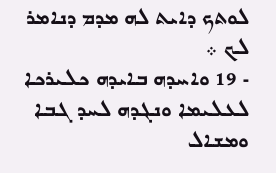ܠܘܬܟ ܕܐܝܬ ܠܗ ܡܕܡ ܕܢܐܡܪ ܠܟ ܀
- 19 ܘܐܚܕܗ ܒܐܝܕܗ ܟܠܝܪܟܐ ܠܥܠܝܡܐ ܘܢܓܕܗ ܠܚܕ ܓܒܐ ܘܡܫܐܠ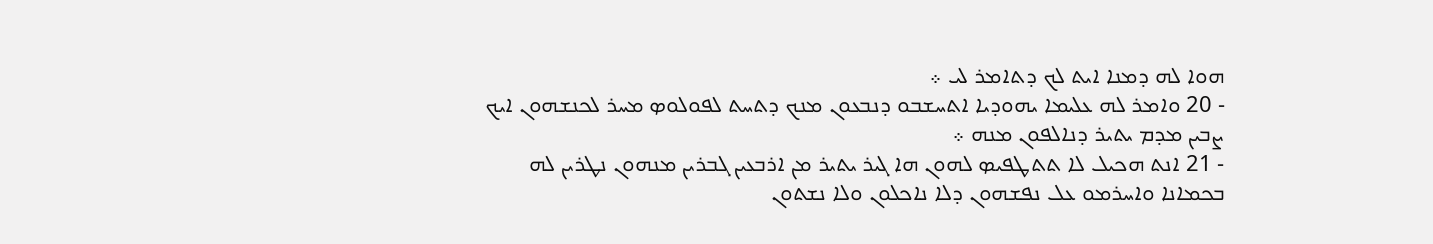ܗܘܐ ܠܗ ܕܡܢܐ ܐܝܬ ܠܟ ܕܬܐܡܪ ܠܝ ܀
- 20 ܘܐܡܪ ܠܗ ܥܠܝܡܐ ܝܗܘܕܝܐ ܐܬܚܫܒܘ ܕܢܒܥܘܢ ܡܢܟ ܕܬܚܬ ܠܦܘܠܘܤ ܡܚܪ ܠܟܢܫܗܘܢ ܐܝܟ ܨܒܝܢ ܡܕܡ ܝܬܝܪ ܕܢܐܠܦܘܢ ܡܢܗ ܀
- 21 ܐܢܬ ܗܟܝܠ ܠܐ ܬܬܛܦܝܤ ܠܗܘܢ ܗܐ ܓܝܪ ܝܬܝܪ ܡܢ ܐܪܒܥܝܢ ܓܒܪܝܢ ܡܢܗܘܢ ܢܛܪܝܢ ܠܗ ܒܟܡܐܢܐ ܘܐܚܪܡܘ ܥܠ ܢܦܫܗܘܢ ܕܠܐ ܢܐܟܠܘܢ ܘܠܐ ܢܫܬܘܢ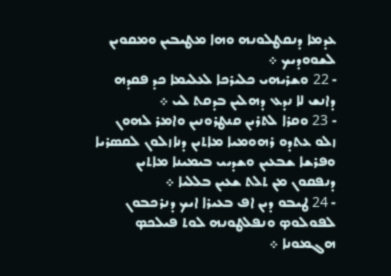ܥܕܡܐ ܕܢܩܛܠܘܢܗ ܘܗܐ ܡܛܝܒܝܢ ܘܡܩܘܝܢ ܠܫܘܘܕܝܟ ܀
- 22 ܘܫܪܝܗܝ ܟܠܝܪܟܐ ܠܥܠܝܡܐ ܟܕ ܦܩܕܗ ܕܐܢܫ ܠܐ ܢܕܥ ܕܗܠܝܢ ܒܕܩܬ ܠܝ ܀
- 23 ܘܩܪܐ ܠܬܪܝܢ ܩܢܛܪܘܢܝܢ ܘܐܡܪ ܠܗܘܢ ܙܠܘ ܥܬܕܘ ܪܗܘܡܝܐ ܡܐܬܝܢ ܕܢܐܙܠܘܢ ܠܩܤܪܝܐ ܘܦܪܫܐ ܫܒܥܝܢ ܘܫܕܝܝ ܒܝܡܝܢܐ ܡܐܬܝܢ ܕܢܦܩܘܢ ܡܢ ܬܠܬ ܫܥܝܢ ܒܠܠܝܐ ܀
- 24 ܛܝܒܘ ܕܝܢ ܐܦ ܒܥܝܪܐ ܐܝܟ ܕܢܪܟܒܘܢ ܠܦܘܠܘܤ ܘܢܦܠܛܘܢܗ ܠܘܬ ܦܝܠܟܤ ܗܓܡܘܢܐ ܀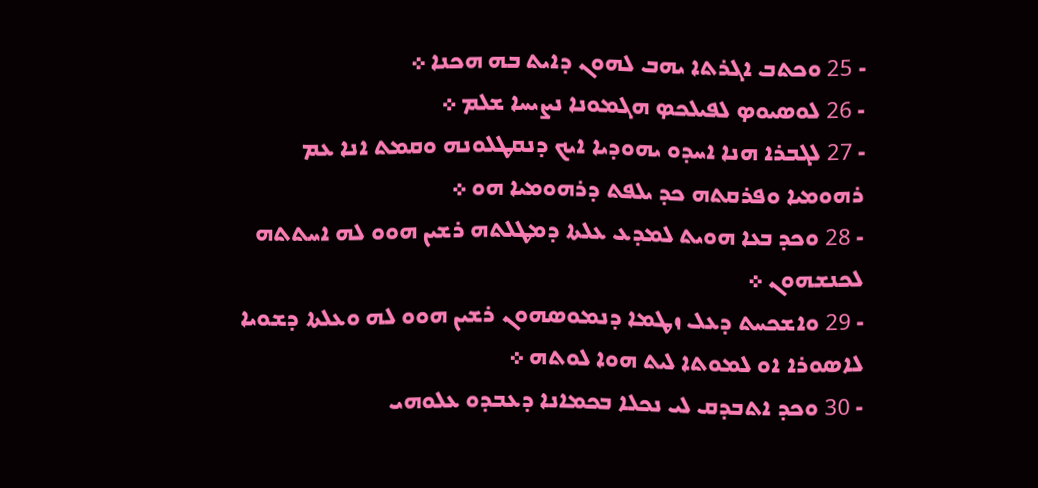- 25 ܘܟܬܒ ܐܓܪܬܐ ܝܗܒ ܠܗܘܢ ܕܐܝܬ ܒܗ ܗܟܢܐ ܀
- 26 ܠܘܤܝܘܤ ܠܦܝܠܟܤ ܗܓܡܘܢܐ ܢܨܝܚܐ ܫܠܡ ܀
- 27 ܠܓܒܪܐ ܗܢܐ ܐܚܕܘ ܝܗܘܕܝܐ ܐܝܟ ܕܢܩܛܠܘܢܗ ܘܩܡܬ ܐܢܐ ܥܡ ܪܗܘܡܝܐ ܘܦܪܩܬܗ ܟܕ ܝܠܦܬ ܕܪܗܘܡܝܐ ܗܘ ܀
- 28 ܘܟܕ ܒܥܐ ܗܘܝܬ ܠܡܕܥ ܥܠܬܐ ܕܡܛܠܬܗ ܪܫܝܢ ܗܘܘ ܠܗ ܐܚܬܬܗ ܠܟܢܫܗܘܢ ܀
- 29 ܘܐܫܟܚܬ ܕܥܠ ܙܛܡܐ ܕܢܡܘܤܗܘܢ ܪܫܝܢ ܗܘܘ ܠܗ ܘܥܠܬܐ ܕܫܘܝܐ ܠܐܤܘܪܐ ܐܘ ܠܡܘܬܐ ܠܝܬ ܗܘܐ ܠܘܬܗ ܀
- 30 ܘܟܕ ܐܬܒܕܩ ܠܝ ܢܟܠܐ ܒܟܡܐܢܐ ܕܥܒܕܘ ܥܠܘܗܝ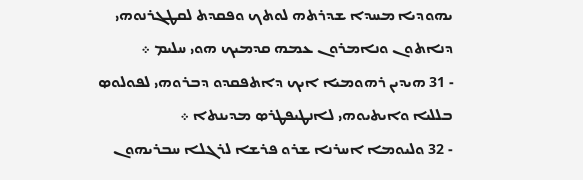ܝܗܘܕܝܐ ܡܚܕܐ ܫܕܪܬܗ ܠܘܬܟ ܘܦܩܕܬ ܠܩܛܓܪܢܘܗܝ ܕܢܐܬܘܢ ܘܢܐܡܪܘܢ ܥܡܗ ܩܕܡܝܟ ܗܘܝ ܚܠܝܡ ܀
- 31 ܗܝܕܝܢ ܪܗܘܡܝܐ ܐܝܟ ܕܐܬܦܩܕܘ ܕܒܪܘܗܝ ܠܦܘܠܘܤ ܒܠܠܝܐ ܘܐܝܬܝܘܗܝ ܠܐܢܛܝܦܛܪܤ ܡܕܝܢܬܐ ܀
- 32 ܘܠܝܘܡܐ ܐܚܪܢܐ ܫܪܘ ܦܪܫܐ ܠܪܓܠܐ ܚܒܪܝܗܘܢ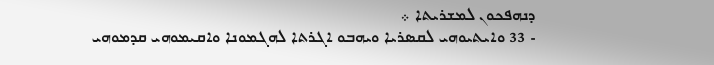ܕܢܗܦܟܘܢ ܠܡܫܪܝܬܐ ܀
- 33 ܘܐܝܬܝܘܗܝ ܠܩܤܪܝܐ ܘܝܗܒܘ ܐܓܪܬܐ ܠܗܓܡܘܢܐ ܘܐܩܝܡܘܗܝ ܩܕܡܘܗܝ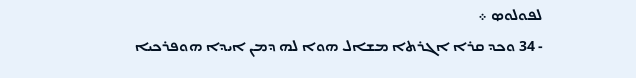ܠܦܘܠܘܤ ܀
- 34 ܘܟܕ ܩܪܐ ܐܓܪܬܐ ܡܫܐܠ ܗܘܐ ܠܗ ܕܡܢ ܐܝܕܐ ܗܘܦܪܟܝܐ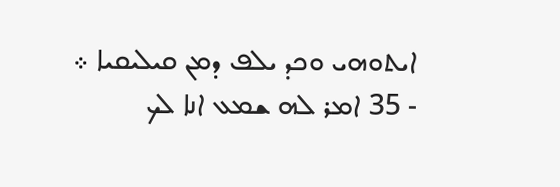ܐܝܬܘܗܝ ܘܟܕ ܝܠܦ ܕܡܢ ܩܝܠܝܩܝܐ ܀
- 35 ܐܡܪ ܠܗ ܫܡܥ ܐܢܐ ܠܟ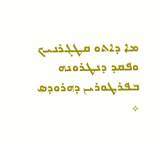ܡܐ ܕܐܬܘ ܩܛܓܪܢܝܟ ܘܦܩܕ ܕܢܛܪܘܢܗ ܒܦܪܛܘܪܝܢ ܕܗܪܘܕܤ ܀